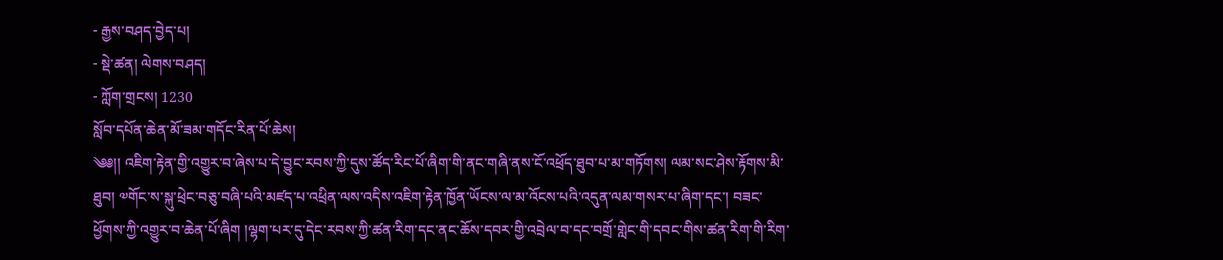- རྒྱས་བཤད་བྱེད་པ།
- སྡེ་ཚན། ལེགས་བཤད།
- ཀློག་གྲངས། 1230
སློབ་དཔོན་ཆེན་མོ་ཟམ་གདོང་རིན་པོ་ཆེས།
༄༅།། འཇིག་རྟེན་གྱི་འགྱུར་བ་ཞེས་པ་དེ་བྱུང་རབས་ཀྱི་དུས་ཚོད་རིང་པོ་ཞིག་གི་ནང་གཞི་ནས་ངོ་འཕྲོད་ཐུབ་པ་མ་གཏོགས། ལམ་སང་ཤེས་རྟོགས་མི་ཐུབ། ༧གོང་ས་སྐུ་ཕྲེང་བཅུ་བཞི་པའི་མཛད་པ་འཕྲིན་ལས་འདིས་འཇིག་རྟེན་ཁྱོན་ཡོངས་ལ་མ་འོངས་པའི་འདུན་ལམ་གསར་པ་ཞིག་དང་། བཟང་ཕྱོགས་ཀྱི་འགྱུར་བ་ཆེན་པོ་ཞིག །ལྷག་པར་དུ་དེང་རབས་ཀྱི་ཚན་རིག་དང་ནང་ཆོས་དབར་གྱི་འབྲེལ་བ་དང་བགྲོ་གླེང་གི་དབང་གིས་ཚན་རིག་གི་རིག་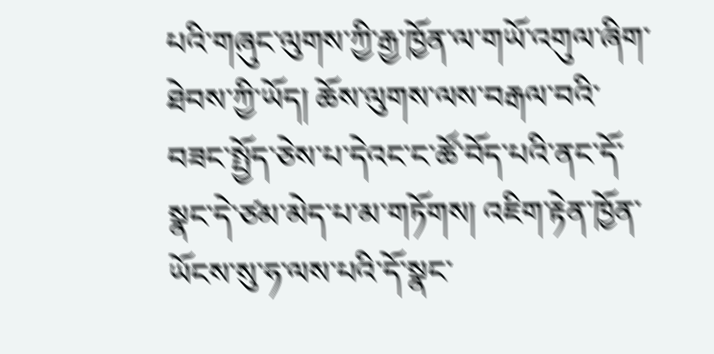པའི་གཞུང་ལུགས་ཀྱི་རྒྱ་ཁྱོན་ལ་གཡོ་འགུལ་ཞིག་ཐེབས་ཀྱི་ཡོད། ཆོས་ལུགས་ལས་བརྒལ་བའི་བཟང་སྤྱོད་ཅེས་པ་དེའང་ང་ཚོ་བོད་པའི་ནང་དོ་སྣང་དེ་ཙམ་མེད་པ་མ་གཏོགས། འཇིག་རྟེན་ཁྱོན་ཡོངས་སུ་ཧ་ལས་པའི་དོ་སྣང་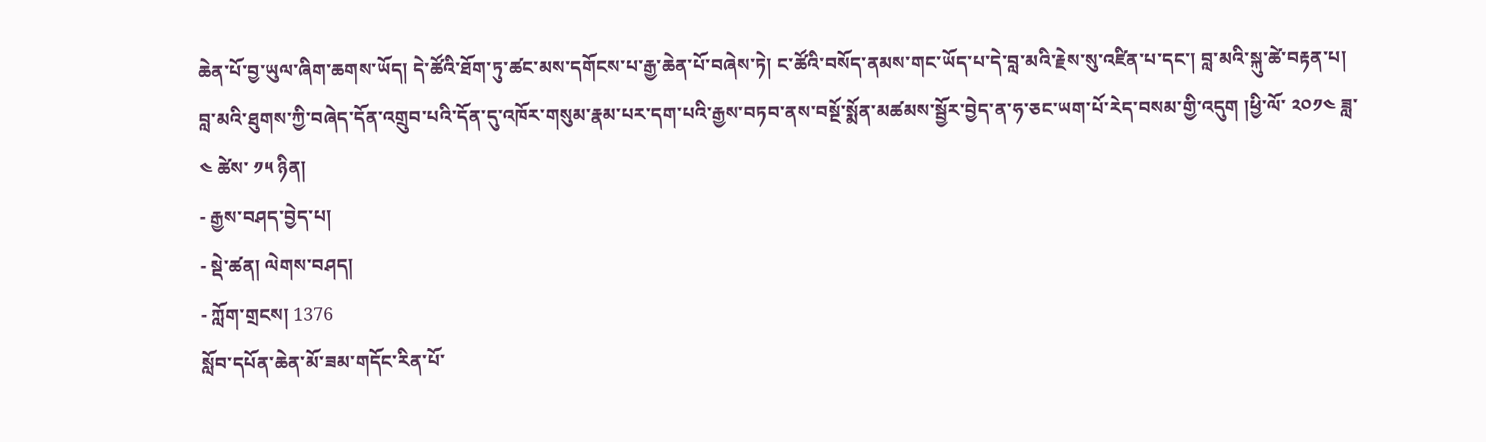ཆེན་པོ་བྱ་ཡུལ་ཞིག་ཆགས་ཡོད། དེ་ཚོའི་ཐོག་ཏུ་ཚང་མས་དགོངས་པ་རྒྱ་ཆེན་པོ་བཞེས་ཏེ། ང་ཚོའི་བསོད་ནམས་གང་ཡོད་པ་དེ་བླ་མའི་རྗེས་སུ་འཛིན་པ་དང་། བླ་མའི་སྐུ་ཚེ་བརྟན་པ། བླ་མའི་ཐུགས་ཀྱི་བཞེད་དོན་འགྲུབ་པའི་དོན་དུ་འཁོར་གསུམ་རྣམ་པར་དག་པའི་རྒྱས་བཏབ་ནས་བསྔོ་སྨོན་མཚམས་སྦྱོར་བྱེད་ན་ཧ་ཅང་ཡག་པོ་རེད་བསམ་གྱི་འདུག །ཕྱི་ལོ་ ༢༠༡༤ ཟླ་ ༤ ཚེས་ ༡༥ ཉིན།
- རྒྱས་བཤད་བྱེད་པ།
- སྡེ་ཚན། ལེགས་བཤད།
- ཀློག་གྲངས། 1376
སློབ་དཔོན་ཆེན་མོ་ཟམ་གདོང་རིན་པོ་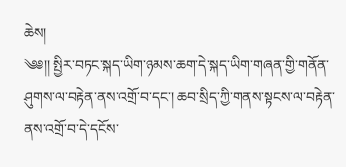ཆེས།
༄༅།། སྤྱིར་བཏང་སྐད་ཡིག་ཉམས་ཆག་དེ་སྐད་ཡིག་གཞན་གྱི་གནོན་ཤུགས་ལ་བརྟེན་ནས་འགྲོ་བ་དང་། ཆབ་སྲིད་ཀྱི་གནས་སྟངས་ལ་བརྟེན་ནས་འགྲོ་བ་དེ་དངོས་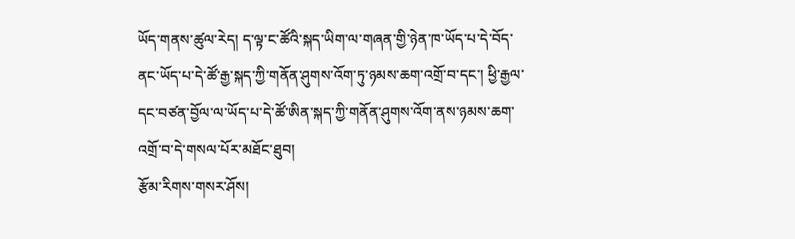ཡོད་གནས་ཚུལ་རེད། ད་ལྟ་ང་ཚོའི་སྐད་ཡིག་ལ་གཞན་གྱི་ཉེན་ཁ་ཡོད་པ་དེ་བོད་ནང་ཡོད་པ་དེ་ཚོ་རྒྱ་སྐད་ཀྱི་གནོན་ཤུགས་འོག་ཏུ་ཉམས་ཆག་འགྲོ་བ་དང་། ཕྱི་རྒྱལ་དང་བཙན་བྱོལ་ལ་ཡོད་པ་དེ་ཚོ་ཨིན་སྐད་ཀྱི་གནོན་ཤུགས་འོག་ནས་ཉམས་ཆག་འགྲོ་བ་དེ་གསལ་པོར་མཐོང་ཐུབ།
རྩོམ་རིགས་གསར་ཤོས།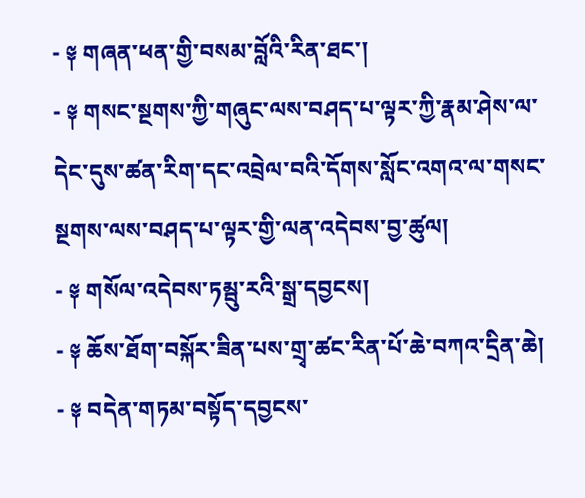- ༈ གཞན་ཕན་གྱི་བསམ་བློའི་རིན་ཐང་།
- ༈ གསང་སྔགས་ཀྱི་གཞུང་ལས་བཤད་པ་ལྟར་ཀྱི་རྣམ་ཤེས་ལ་དེང་དུས་ཚན་རིག་དང་འབྲེལ་བའི་དོགས་སློང་འགའ་ལ་གསང་སྔགས་ལས་བཤད་པ་ལྟར་གྱི་ལན་འདེབས་བྱ་ཚུལ།
- ༈ གསོལ་འདེབས་ཏམྦུ་རའི་སྒྲ་དབྱངས།
- ༈ ཆོས་ཐོག་བསྐོར་ཟིན་པས་གྲྭ་ཚང་རིན་པོ་ཆེ་བཀའ་དྲིན་ཆེ།
- ༈ བདེན་གཏམ་བསྟོད་དབྱངས་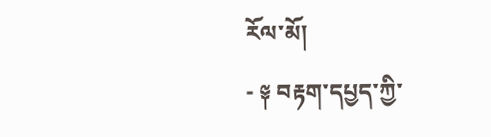རོལ་མོ།
- ༈ བརྟག་དཔྱད་ཀྱི་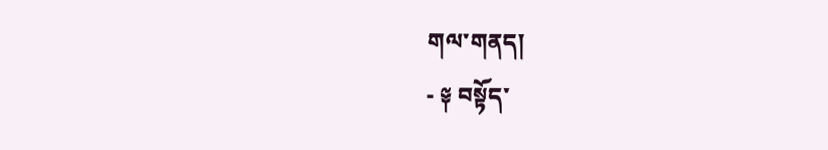གལ་གནད།
- ༈ བསྟོད་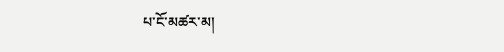པ་ངོ་མཚར་མ།